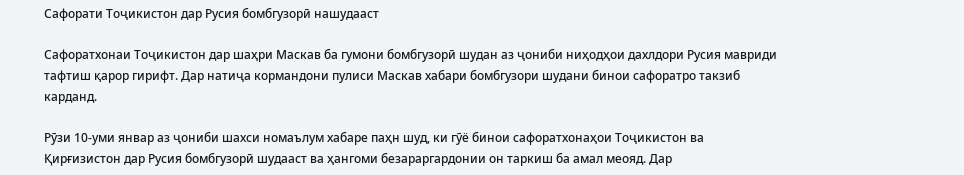Сафорати Тоҷикистон дар Русия бомбгузорӣ нашудааст

Сафоратхонаи Тоҷикистон дар шаҳри Маскав ба гумони бомбгузорӣ шудан аз ҷониби ниҳодҳои дахлдори Русия мавриди тафтиш қарор гирифт. Дар натиҷа кормандони пулиси Маскав хабари бомбгузори шудани бинои сафоратро такзиб карданд.

Рӯзи 10-уми январ аз ҷониби шахси номаълум хабаре паҳн шуд, ки гӯё бинои сафоратхонаҳои Тоҷикистон ва Қирғизистон дар Русия бомбгузорӣ шудааст ва ҳангоми безараргардонии он таркиш ба амал меояд. Дар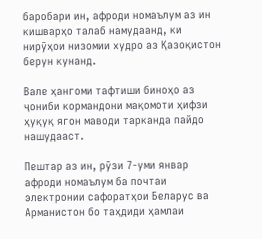баробари ин, афроди номаълум аз ин кишварҳо талаб намудаанд, ки нирӯҳои низомии худро аз Қазоқистон берун кунанд.

Вале ҳангоми тафтиши биноҳо аз ҷониби кормандони мақомоти ҳифзи ҳуқуқ ягон маводи тарканда пайдо нашудааст.

Пештар аз ин, рӯзи 7-уми январ афроди номаълум ба почтаи электронии сафоратҳои Беларус ва Арманистон бо таҳдиди ҳамлаи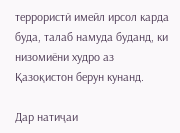террористӣ имейл ирсол карда буда, талаб намуда буданд, ки низомиёни худро аз Қазоқистон берун кунанд.

Дар натиҷаи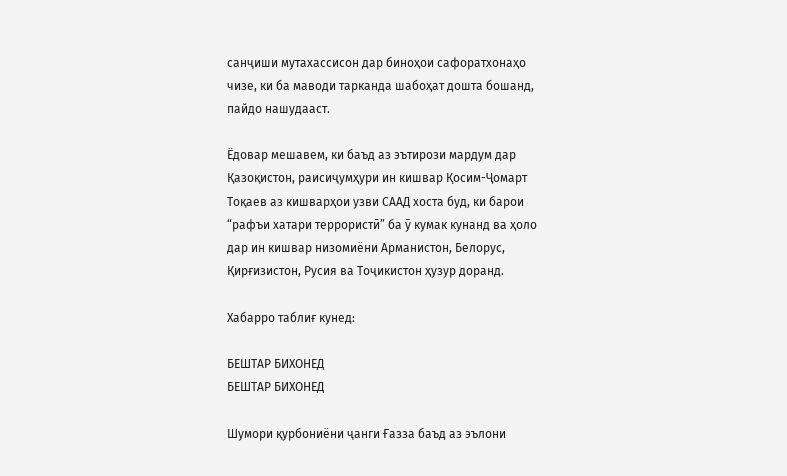санҷиши мутахассисон дар биноҳои сафоратхонаҳо чизе, ки ба маводи тарканда шабоҳат дошта бошанд, пайдо нашудааст.

Ёдовар мешавем, ки баъд аз эътирози мардум дар Қазоқистон, раисиҷумҳури ин кишвар Қосим-Ҷомарт Тоқаев аз кишварҳои узви СААД хоста буд, ки барои “рафъи хатари террористӣ” ба ӯ кумак кунанд ва ҳоло дар ин кишвар низомиёни Арманистон, Белорус, Қирғизистон, Русия ва Тоҷикистон ҳузур доранд.

Хабарро таблиғ кунед:

БЕШТАР БИХОНЕД
БЕШТАР БИХОНЕД

Шумори қурбониёни ҷанги Ғазза баъд аз эълони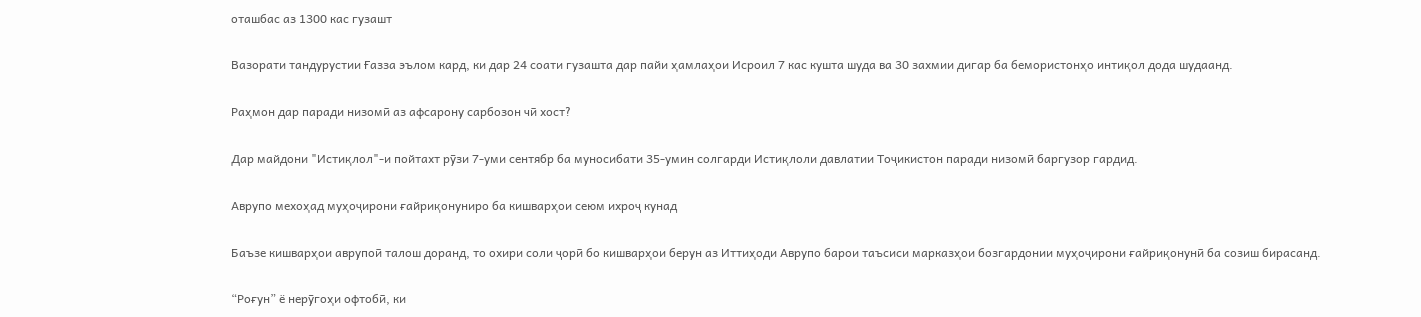оташбас аз 1300 кас гузашт

Вазорати тандурустии Ғазза эълом кард, ки дар 24 соати гузашта дар пайи ҳамлаҳои Исроил 7 кас кушта шуда ва 30 захмии дигар ба бемористонҳо интиқол дода шудаанд.

Раҳмон дар паради низомӣ аз афсарону сарбозон чӣ хост?

Дар майдони "Истиқлол"-и пойтахт рӯзи 7-уми сентябр ба муносибати 35-умин солгарди Истиқлоли давлатии Тоҷикистон паради низомӣ баргузор гардид.

Аврупо мехоҳад муҳоҷирони ғайриқонуниро ба кишварҳои сеюм ихроҷ кунад

Баъзе кишварҳои аврупоӣ талош доранд, то охири соли ҷорӣ бо кишварҳои берун аз Иттиҳоди Аврупо барои таъсиси марказҳои бозгардонии муҳоҷирони ғайриқонунӣ ба созиш бирасанд.

“Роғун” ё нерӯгоҳи офтобӣ, ки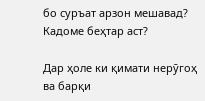бо суръат арзон мешавад? Кадоме беҳтар аст?

Дар ҳоле ки қимати нерӯгоҳ ва барқи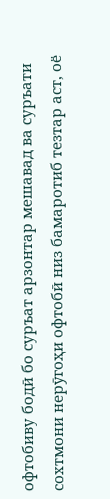офтобиву бодӣ бо суръат арзонтар мешавад ва суръати сохтмони нерӯгоҳи офтобӣ низ бамаротиб тезтар аст, оё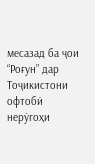месазад ба ҷои “Роғун” дар Тоҷикистони офтобӣ нерӯгоҳи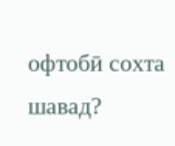офтобӣ сохта шавад?